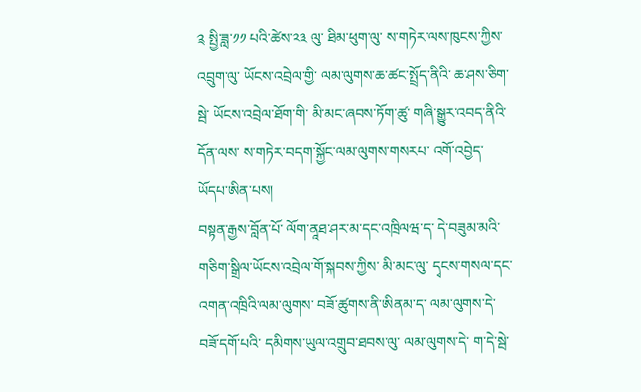༉ སྤྱི་ཟླ་༡༡ པའི་ཚེས་༢༣ ལུ་ ཐིམ་ཕུག་ལུ་ ས་གཏེར་ལས་ཁུངས་ཀྱིས་ འབྲུག་ལུ་ ཡོངས་འབྲེལ་གྱི་ ལམ་ལུགས་ཆ་ཚང་སྤྲོད་ནིའི་ ཆ་ཤས་ཅིག་སྦེ་ ཡོངས་འབྲེལ་ཐོག་གི་ མི་མང་ཞབས་ཏོག་ཚུ་ གཞི་སྒྱུར་འབད་ནིའི་དོན་ལས་ ས་གཏེར་བདག་སྐྱོང་ལམ་ལུགས་གསརཔ་ འགོ་འབྱེད་ཡོདཔ་ཨིན་པས།
བསྟན་རྒྱས་བློན་པོ་ ལོག་ནཱཐ་ཤར་མ་དང་འཁྲིལཝ་ད་ དེ་བཟུམ་མའི་ གཅིག་སྒྲིལ་ཡོངས་འབྲེལ་གོ་སྐབས་ཀྱིས་ མི་མང་ལུ་ དྭངས་གསལ་དང་ འགན་འཁྲིའི་ལམ་ལུགས་ བཟོ་ཚུགས་ནི་ཨིནམ་ད་ ལམ་ལུགས་དེ་ བཟོ་དགོ་པའི་ དམིགས་ཡུལ་འགྲུབ་ཐབས་ལུ་ ལམ་ལུགས་དེ་ ག་དེ་སྦེ་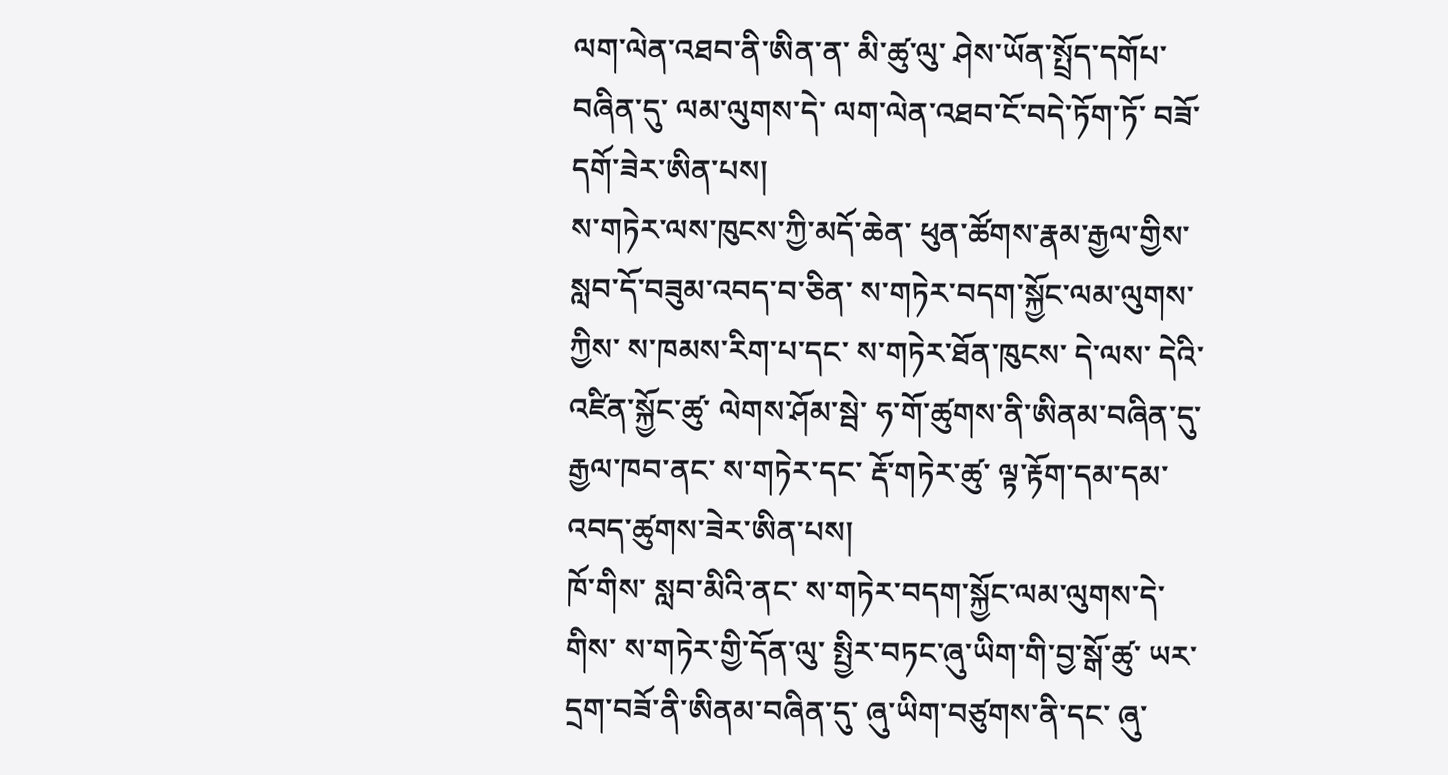ལག་ལེན་འཐབ་ནི་ཨིན་ན་ མི་ཚུ་ལུ་ ཤེས་ཡོན་སྤྲོད་དགོཔ་བཞིན་དུ་ ལམ་ལུགས་དེ་ ལག་ལེན་འཐབ་ངོ་བདེ་ཏོག་ཏོ་ བཟོ་དགོ་ཟེར་ཨིན་པས།
ས་གཏེར་ལས་ཁུངས་ཀྱི་མདོ་ཆེན་ ཕུན་ཚོགས་རྣམ་རྒྱལ་གྱིས་ སླབ་དོ་བཟུམ་འབད་བ་ཅིན་ ས་གཏེར་བདག་སྐྱོང་ལམ་ལུགས་ཀྱིས་ ས་ཁམས་རིག་པ་དང་ ས་གཏེར་ཐོན་ཁུངས་ དེ་ལས་ དེའི་འཛིན་སྐྱོང་ཚུ་ ལེགས་ཤོམ་སྦེ་ ཧ་གོ་ཚུགས་ནི་ཨིནམ་བཞིན་དུ་ རྒྱལ་ཁབ་ནང་ ས་གཏེར་དང་ རྡོ་གཏེར་ཚུ་ ལྟ་རྟོག་དམ་དམ་འབད་ཚུགས་ཟེར་ཨིན་པས།
ཁོ་གིས་ སླབ་མིའི་ནང་ ས་གཏེར་བདག་སྐྱོང་ལམ་ལུགས་དེ་གིས་ ས་གཏེར་གྱི་དོན་ལུ་ སྤྱིར་བཏང་ཞུ་ཡིག་གི་བྱ་སྒོ་ཚུ་ ཡར་དྲག་བཟོ་ནི་ཨིནམ་བཞིན་དུ་ ཞུ་ཡིག་བཙུགས་ནི་དང་ ཞུ་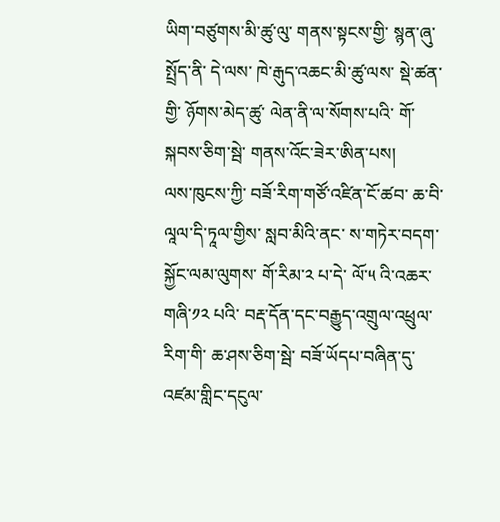ཡིག་བཙུགས་མི་ཚུ་ལུ་ གནས་སྟངས་གྱི་ སྙན་ཞུ་སྤྲོད་ནི་ དེ་ལས་ ཁེ་རྒུད་འཆང་མི་ཚུ་ལས་ སྡེ་ཚན་གྱི་ ཉོགས་མེད་ཚུ་ ལེན་ནི་ལ་སོགས་པའི་ གོ་སྐབས་ཅིག་སྦེ་ གནས་འོང་ཟེར་ཨིན་པས།
ལས་ཁུངས་ཀྱི་ བཟོ་རིག་གཙོ་འཛིན་ངོ་ཚབ་ ཆ་བི་ལཱལ་དི་ཏཱལ་གྱིས་ སླབ་མིའི་ནང་ ས་གཏེར་བདག་སྐྱོང་ལམ་ལུགས་ གོ་རིམ་༢ པ་དེ་ ལོ་༥ འི་འཆར་གཞི་༡༢ པའི་ བརྡ་དོན་དང་བརྒྱུད་འགྲུལ་འཕྲུལ་རིག་གི་ ཆ་ཤས་ཅིག་སྦེ་ བཟོ་ཡོདཔ་བཞིན་དུ་ འཛམ་གླིང་དངུལ་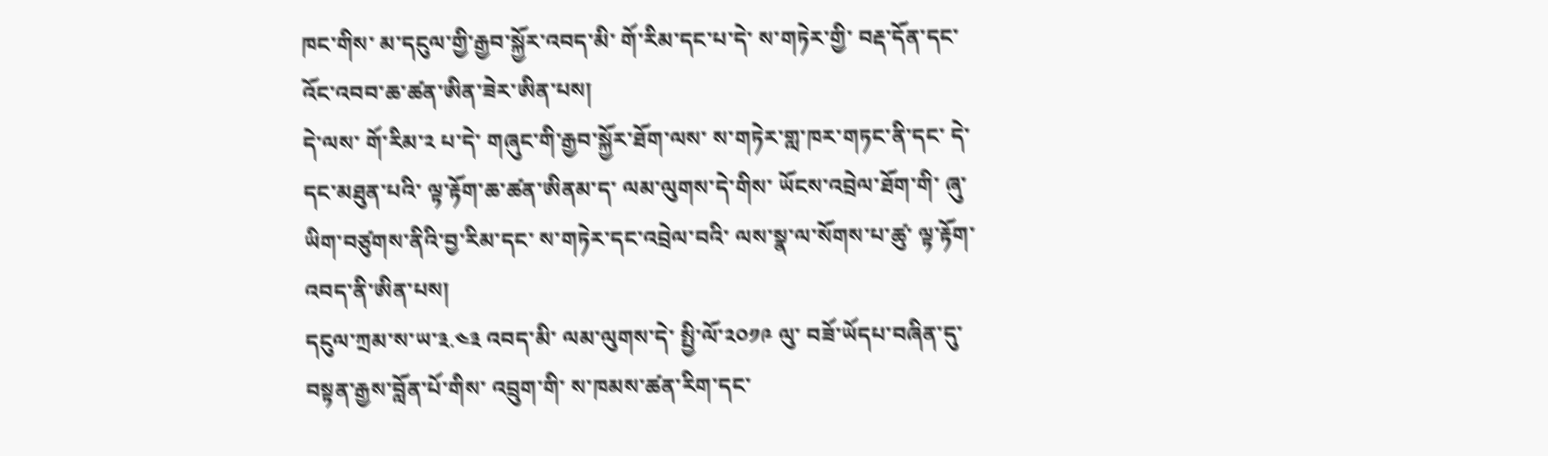ཁང་གིས་ མ་དངུལ་གྱི་རྒྱབ་སྐྱོར་འབད་མི་ གོ་རིམ་དང་པ་དེ་ ས་གཏེར་གྱི་ བརྡ་དོན་དང་ འོང་འབབ་ཆ་ཚན་ཨིན་ཟེར་ཨིན་པས།
དེ་ལས་ གོ་རིམ་༢ པ་དེ་ གཞུང་གི་རྒྱབ་སྐྱོར་ཐོག་ལས་ ས་གཏེར་གླ་ཁར་གཏང་ནི་དང་ དེ་དང་མཐུན་པའི་ ལྟ་རྟོག་ཆ་ཚན་ཨིནམ་ད་ ལམ་ལུགས་དེ་གིས་ ཡོངས་འབྲེལ་ཐོག་གི་ ཞུ་ཡིག་བཙུགས་ནིའི་བྱ་རིམ་དང་ ས་གཏེར་དང་འབྲེལ་བའི་ ལས་སྣ་ལ་སོགས་པ་ཚུ་ ལྟ་རྟོག་འབད་ནི་ཨིན་པས།
དངུལ་ཀྲམ་ས་ཡ་༣.༤༣ འབད་མི་ ལམ་ལུགས་དེ་ སྤྱི་ལོ་༢༠༡༩ ལུ་ བཟོ་ཡོདཔ་བཞིན་དུ་ བསྟན་རྒྱས་བློན་པོ་གིས་ འབྲུག་གི་ ས་ཁམས་ཚན་རིག་དང་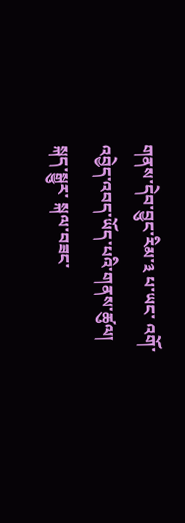གནས་དེབ་བྱུང་རིམ་༣ པ་ཡང་ འགོ་འབྱེད་འབད་ཡོད་པའི་གནས་ཚུལ།
སྐད་སྒྱུར་ སྐལ་བཟང་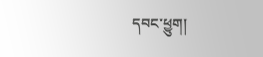དབང་ཕྱུག།